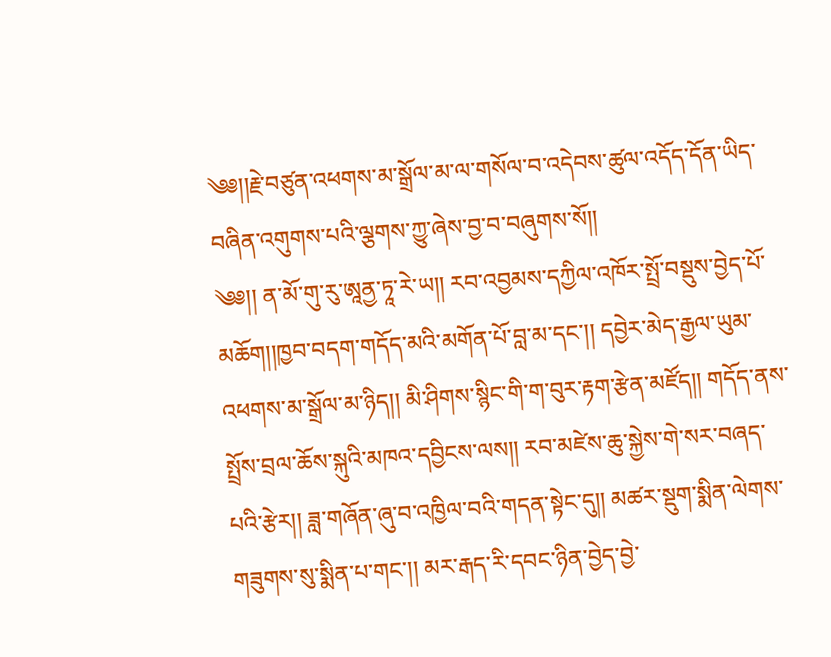༄༅།།རྗེ་བཙུན་འཕགས་མ་སྒྲོལ་མ་ལ་གསོལ་བ་འདེབས་ཚུལ་འདོད་དོན་ཡིད་བཞིན་འགུགས་པའི་ལྕགས་ཀྱུ་ཞེས་བྱ་བ་བཞུགས་སོ།།
༄༅།། ན་མོ་གུ་རུ་ཨཱནྱ་ཏཱ་རེ་ཡ།། རབ་འབྱམས་དཀྱིལ་འཁོར་སྤྲོ་བསྡུས་བྱེད་པོ་མཆོག།།ཁྱབ་བདག་གདོད་མའི་མགོན་པོ་བླ་མ་དང་།། དབྱེར་མེད་རྒྱལ་ཡུམ་འཕགས་མ་སྒྲོལ་མ་ཉིད།། མི་ཤིགས་སྙིང་གི་ག་བུར་རྟག་རྩེན་མཛོད།། གདོད་ནས་སྤྲོས་བྲལ་ཆོས་སྐུའི་མཁའ་དབྱིངས་ལས།། རབ་མཛེས་ཆུ་སྐྱེས་གེ་སར་བཞད་པའི་རྩེར།། ཟླ་གཞོན་ཞུ་བ་འཁྱིལ་བའི་གདན་སྟེང་དུ།། མཚར་སྡུག་སྨིན་ལེགས་གཟུགས་སུ་སྨིན་པ་གང་།། མར་རྒད་རི་དབང་ཉིན་བྱེད་བྱེ་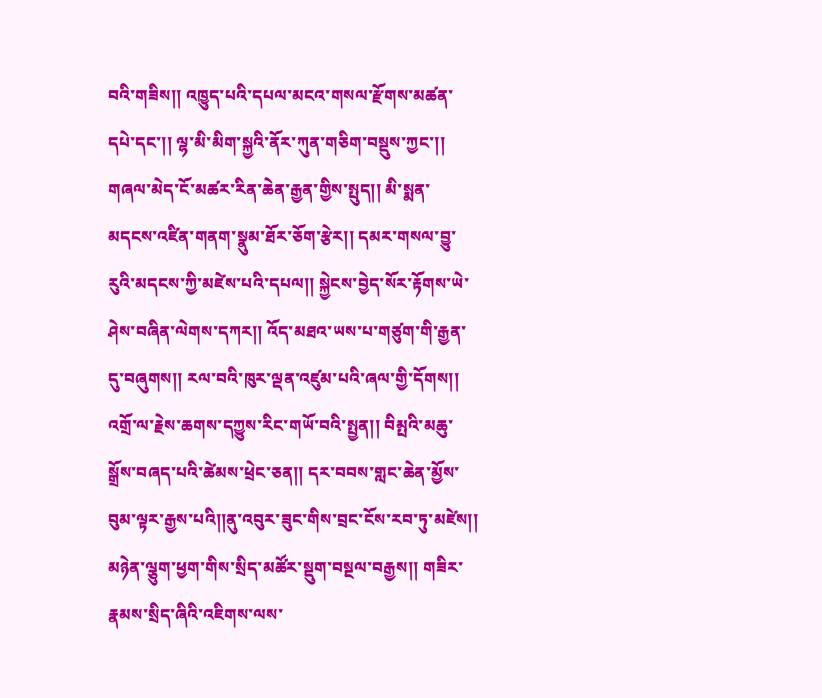བའི་གཟིས།། འཁྱུད་པའི་དཔལ་མངའ་གསལ་རྫོགས་མཚན་དཔེ་དང་།། ལྷ་མི་མིག་སྐྱའི་ནོར་ཀུན་གཅིག་བསྡུས་ཀྱང་།། གཞལ་མེད་ངོ་མཚར་རིན་ཆེན་རྒྱན་གྱིས་སྤུད།། མི་སྨན་མདངས་འཛིན་གནག་སྣུམ་ཐོར་ཅོག་རྩེར།། དམར་གསལ་བྱུ་རུའི་མདངས་ཀྱི་མཛེས་པའི་དཔལ།། སྐྱེངས་བྱེད་སོར་རྟོགས་ཡེ་ཤེས་བཞིན་ལེགས་དཀར།། འོད་མཐའ་ཡས་པ་གཙུག་གི་རྒྱན་དུ་བཞུགས།། རལ་བའི་ཁུར་ལྡན་འཛུམ་པའི་ཞལ་གྱི་དོགས།། འགྲོ་ལ་རྗེས་ཆགས་དཀྱུས་རིང་གཡོ་བའི་སྤྱན།། བིམྤའི་མཆུ་སྒྲོས་བཞད་པའི་ཚེམས་ཕྲེང་ཅན།། དར་བབས་གླང་ཆེན་མྱོས་བུམ་ལྟར་རྒྱས་པའི།།ནུ་འབུར་ཟུང་གིས་བྲང་ངོས་རབ་ཏུ་མཛེས།། མཉེན་ལྕུག་ཕྱག་གིས་སྲིད་མཚོར་སྡུག་བསྔལ་བརྒྱས།། གཟིར་རྣམས་སྲིད་ཞིའི་འཇིགས་ལས་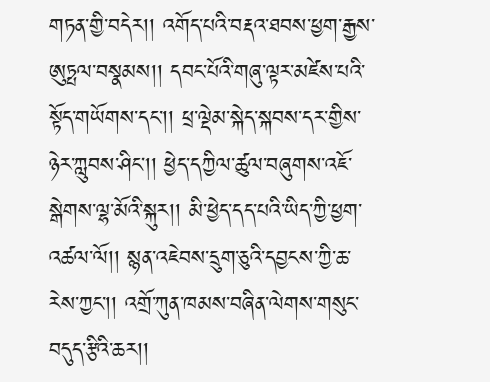གཏན་གྱི་བདེར།། འགོད་པའི་བརྡའ་ཐབས་ཕྱག་རྒྱས་ཨུཏྤལ་བསྣམས།། དབང་པོའི་གཞུ་ལྟར་མཛེས་པའི་སྟོད་གཡོགས་དང་།། ཕྲ་ལྡེམ་སྐེད་སྐབས་དར་གྱིས་ཉེར་ཀླུབས་ཤིང།། ཕྱེད་དཀྱིལ་ཚུལ་བཞུགས་འཇོ་སྒེགས་ལྷ་མོའི་སྐུར།། མི་ཕྱེད་དད་པའི་ཡིད་ཀྱི་ཕྱག་འཚལ་ལོ།། སྙན་འཇེབས་དྲུག་ཅུའི་དབྱངས་ཀྱི་ཆ་རེས་ཀྱང་།། འགྲོ་ཀུན་ཁམས་བཞིན་ལེགས་གསུང་བདུད་རྩིའི་ཆར།།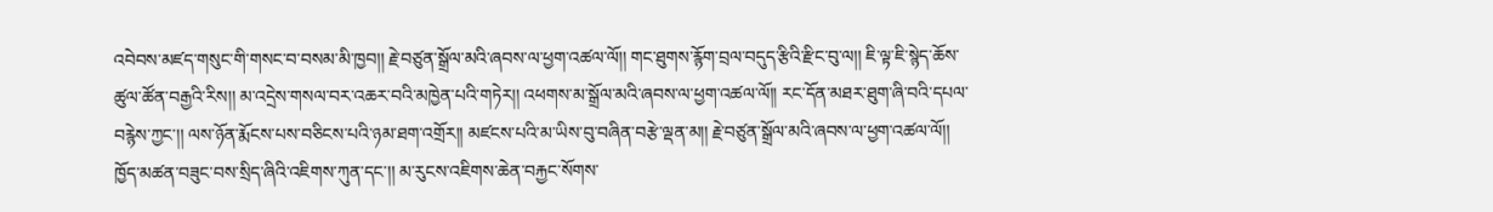འབེབས་མཛད་གསུང་གི་གསང་བ་བསམ་མི་ཁྱབ།། རྗེ་བཙུན་སྒྲོལ་མའི་ཞབས་ལ་ཕྱག་འཚལ་ལོ།། གང་ཐུགས་རྙོག་བྲལ་བདུད་རྩིའི་རྫིང་བུ་ལ།། ཇི་ལྟ་ཇི་སྙེད་ཆོས་ཚུལ་ཚོན་བརྒྱའི་རིས།། མ་འདྲེས་གསལ་བར་འཆར་བའི་མཁྱེན་པའི་གཏེར།། འཕགས་མ་སྒྲོལ་མའི་ཞབས་ལ་ཕྱག་འཚལ་ལོ།། རང་དོན་མཐར་ཐུག་ཞི་བའི་དཔལ་བརྙེས་ཀྱང་།། ལས་ཉོན་རྨོངས་པས་བཅིངས་པའི་ཉམ་ཐག་འགྲོར།། མཛངས་པའི་མ་ཡིས་བུ་བཞིན་བརྩེ་ལྡན་མ།། རྗེ་བཙུན་སྒྲོལ་མའི་ཞབས་ལ་ཕྱག་འཚལ་ལོ།། ཁྱོད་མཚན་བཟུང་བས་སྲིད་ཞིའི་འཇིགས་ཀུན་དང་།། མ་རུངས་འཇིགས་ཆེན་བརྐྱང་སོགས་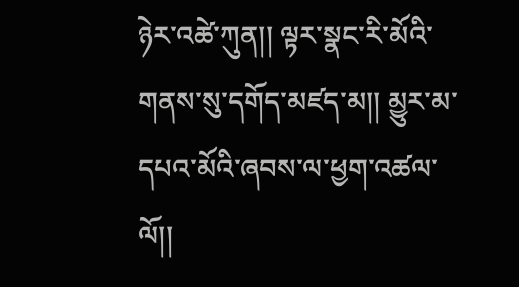ཉེར་འཚེ་ཀུན།། ལྟར་སྣང་རི་མོའི་གནས་སུ་དགོད་མཛད་མ།། མྱུར་མ་དཔའ་མོའི་ཞབས་ལ་ཕྱག་འཚལ་ལོ།།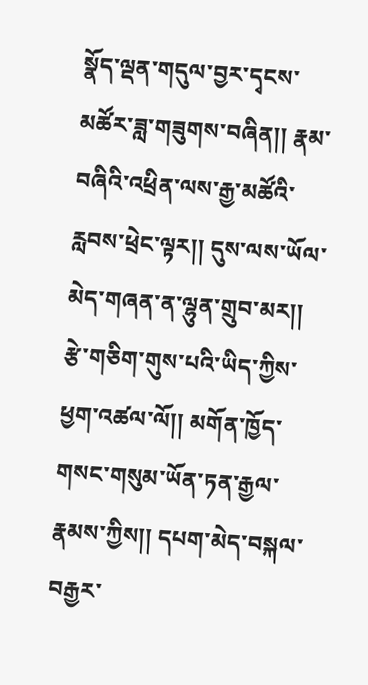སྣོད་ལྡན་གདུལ་བྱར་དྭངས་མཚོར་ཟླ་གཟུགས་བཞིན།། རྣམ་བཞིའི་འཕྲིན་ལས་རྒྱ་མཚོའི་རླབས་ཕྲེང་ལྟར།། དུས་ལས་ཡོལ་མེད་གཞན་ན་ལྷུན་གྲུབ་མར།། རྩེ་གཅིག་གུས་པའི་ཡིད་ཀྱིས་ཕྱག་འཚལ་ལོ།། མགོན་ཁྱོད་གསང་གསུམ་ཡོན་ཏན་རྒྱལ་རྣམས་ཀྱིས།། དཔག་མེད་བསྐལ་བརྒྱར་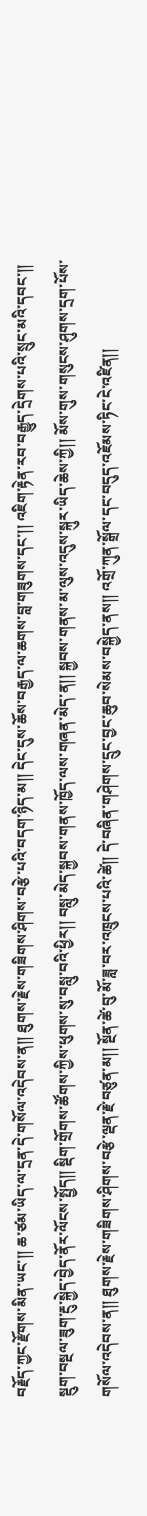བརྗོད་ཀྱང་རྫོགས་མིན་ཡང་།། ཆ་ཙམ་ཡིད་ལ་དྲན་དེ་གསོལ་འདེབས་ན།། ཐུགས་རྗེས་གཟིགས་ཤིགས་བརྩེ་པའི་བདག་ཉིད་མ།། དེང་དུས་ཆོས་བརྒྱད་ལ་ཆགས་བླ་གཟུགས་དང་།། འཇིག་རྟེན་རབ་བརྒྱུད་དྲེགས་པའི་སྲུང་མའི་དབང་།། སྡུག་བསྔལ་ཟུག་རྔུ་སྐྱེད་བྱེད་ནོར་ལོངས་སྤྱོད།། སྡིག་གྲོགས་ཚོགས་ཀྱིས་ཕུགས་སུ་བསླུ་བའི་ཕྱིར།། བསླུ་མེད་སྐྱབས་གནས་ཁྱོད་ལས་གཞན་མེད་ན།། སྐྱབས་གནས་མ་ལུས་འདུས་སྐུར་ཡིད་ཆེས་ཀྱི།། མོས་གུས་གསུངས་ཤུགས་དྲག་པོས་གསོལ་འདེབས་ན།། ཐུགས་རྗེས་གཟིགས་ཤིགས་བརྩེ་ལྡན་རྗེ་བཙུན་མ།། སྔོན་ཚེ་བུ་མོ་ཟླ་བར་འཁྲུངས་པའི་ཚེ།། དེ་བཞིན་གཤེགས་དྲུང་བྱང་ཆུབ་སེམས་བསྐྱེད་ནས།། འགྲོ་ཀུན་སྒྲོལ་དང་བདུད་འཇོམས་ཏིང་ངེ་འཛིན།།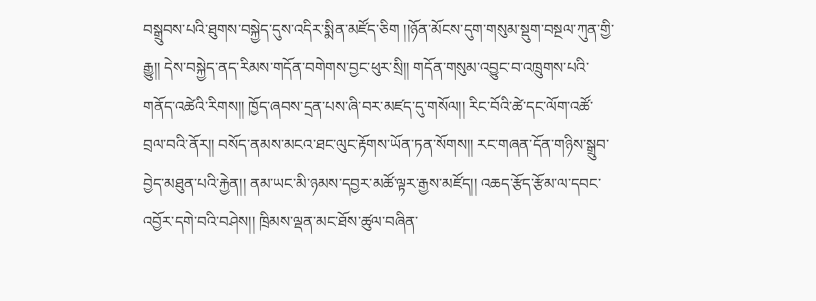བསྒྲུབས་པའི་ཐུགས་བསྐྱེད་དུས་འདིར་སྨིན་མཛོད་ཅིག །།ཉོན་མོངས་དུག་གསུམ་སྡུག་བསྔལ་ཀུན་གྱི་རྒྱུ།། དེས་བསྐྱེད་ནད་རིམས་གདོན་བགེགས་བྱང་ཕུར་སྲི།། གདོན་གསུམ་འབྱུང་བ་འཁྲུགས་པའི་གནོད་འཚེའི་རིགས།། ཁྱོད་ཞབས་དྲན་པས་ཞི་བར་མཛད་དུ་གསོལ།། རིང་བོའི་ཚེ་དང་ལོག་འཚོ་བྲལ་བའི་ནོར།། བསོད་ནམས་མངའ་ཐང་ལུང་རྟོགས་ཡོན་ཏན་སོགས།། རང་གཞན་དོན་གཉིས་སྒྲུབ་བྱེད་མཐུན་པའི་རྐྱེན།། ནམ་ཡང་མི་ཉམས་དབྱར་མཚོ་ལྟར་རྒྱས་མཛོད།། འཆད་རྩོད་རྩོམ་ལ་དབང་འབྱོར་དགེ་བའི་བཤེས།། ཁྲིམས་ལྡན་མང་ཐོས་ཚུལ་བཞིན་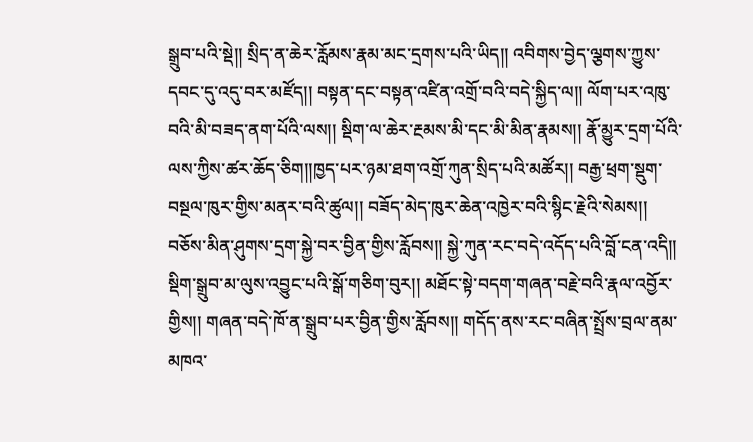སྒྲུབ་པའི་སྡེ།། སྲིད་ན་ཆེར་རློམས་རྣམ་མང་དྲགས་པའི་ཡིད།། འབིགས་བྱེད་ལྕགས་ཀྱུས་དབང་དུ་འདུ་བར་མཛོད།། བསྟན་དང་བསྟན་འཛིན་འགྲོ་བའི་བདེ་སྐྱིད་ལ།། ལོག་པར་འཁུ་བའི་མི་བཟད་ནག་པོའི་ལས།། སྡིག་ལ་ཆེར་རྔམས་མི་དང་མི་མིན་རྣམས།། རྣོ་མྱུར་དྲག་པོའི་ལས་ཀྱིས་ཚར་ཆོད་ཅིག།།ཁྱད་པར་ཉམ་ཐག་འགྲོ་ཀུན་སྲིད་པའི་མཚོར།། བརྒྱ་ཕྲག་སྡུག་བསྔལ་ཁུར་གྱིས་མནར་བའི་ཚུལ།། བཟོད་མེད་ཁུར་ཆེན་འཁྱེར་བའི་སྙིང་རྗེའི་སེམས།། བཅོས་མིན་ཤུགས་དྲག་སྐྱེ་བར་བྱིན་གྱིས་རློབས།། སྐྱེ་ཀུན་རང་བདེ་འདོད་པའི་བློ་ངན་འདི།། སྡིག་སྒྲུབ་མ་ལུས་འབྱུང་པའི་སྒོ་གཅིག་བུར།། མཐོང་སྟེ་བདག་གཞན་བརྗེ་བའི་རྣལ་འབྱོར་གྱིས།། གཞན་བདེ་ཁོ་ན་སྒྲུབ་པར་བྱིན་གྱིས་རློབས།། གདོད་ནས་རང་བཞིན་སྤྲོས་བྲལ་ནམ་མཁའ་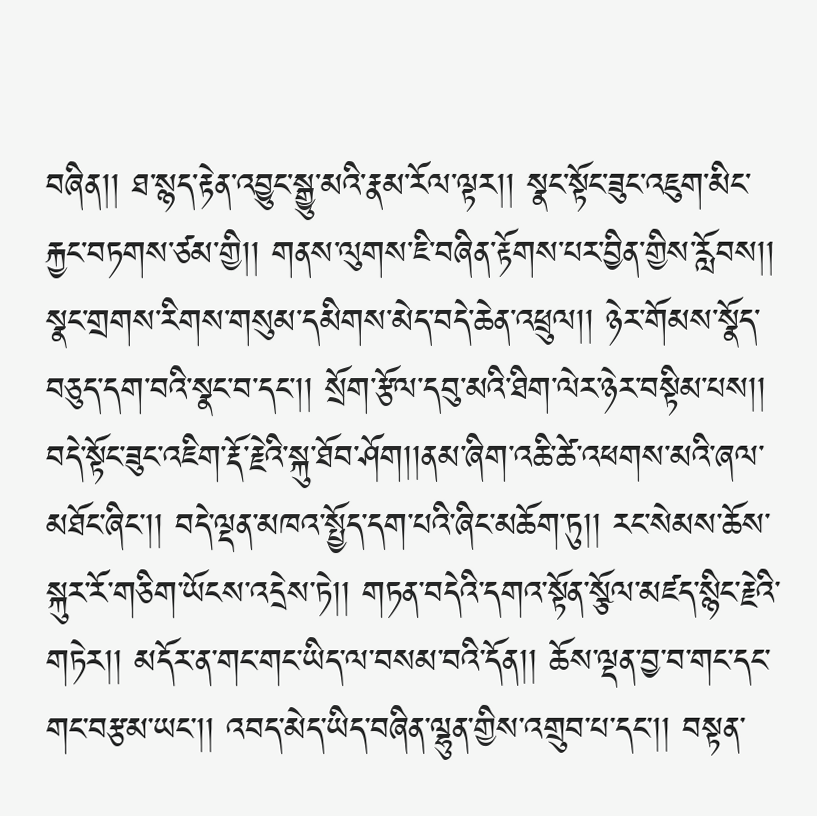བཞིན།། ཐ་སྙད་རྟེན་འབྱུང་སྒྱུ་མའི་རྣམ་རོལ་ལྟར།། སྣང་སྟོང་ཟུང་འཇུག་མིང་རྐྱང་བཏགས་ཙམ་གྱི།། གནས་ལུགས་ཇི་བཞིན་རྟོགས་པར་བྱིན་གྱིས་རློབས།། སྣང་གྲགས་རིགས་གསུམ་དམིགས་མེད་བདེ་ཆེན་འཕྲུལ།། ཉེར་གོམས་སྣོད་བཅུད་དག་བའི་སྣང་བ་དང་།། སྲོག་རྩོལ་དབུ་མའི་ཐིག་ལེར་ཉེར་བསྟིམ་པས།། བདེ་སྟོང་ཟུང་འཇིག་རྡོ་རྗེའི་སྐུ་ཐོབ་ཤོག།།ནམ་ཞིག་འཆི་ཚེ་འཕགས་མའི་ཞལ་མཐོང་ཞིང་།། བདེ་ལྡན་མཁའ་སྤྱོད་དག་པའི་ཞིང་མཆོག་ཏུ།། རང་སེམས་ཆོས་སྐུར་རོ་གཅིག་ཡོངས་འདྲེས་ཏེ།། གཏན་བདེའི་དགའ་སྟོན་སྩོལ་མཛད་སྙིང་རྗེའི་གཏེར།། མདོར་ན་གང་གང་ཡིད་ལ་བསམ་བའི་དོན།། ཆོས་ལྡན་བྱ་བ་གང་དང་གང་བརྩམ་ཡང་།། འབད་མེད་ཡིད་བཞིན་ལྷུན་གྱིས་འགྲུབ་པ་དང་།། བསྟན་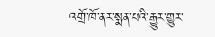འགྲོ་ཁོ་ནར་སྨན་པའི་རྒྱུར་གྱུར་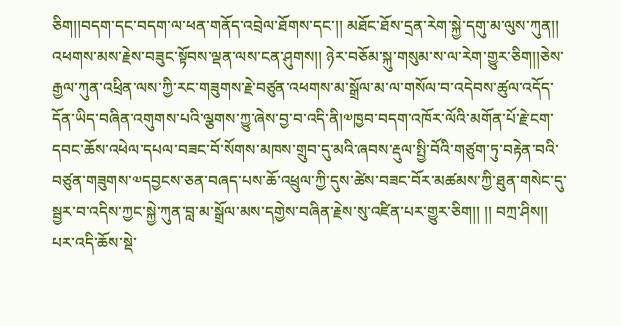ཅིག།།བདག་དང་བདག་ལ་ཕན་གནོད་འབྲེལ་ཐོགས་དང་།། མཐོང་ཐོས་དྲན་རེག་སྐྱེ་དགུ་མ་ལུས་ཀུན།། འཕགས་མས་རྗེས་བཟུང་སྟོབས་ལྡན་ལས་ངན་ཤུགས།། ཉེར་བཅོམ་སྐུ་གསུམ་ས་ལ་རེག་གྱུར་ཅིག།།ཅེས་རྒྱལ་ཀུན་འཕྲིན་ལས་ཀྱི་རང་གཟུགས་རྗེ་བཙུན་འཕགས་མ་སྒྲོལ་མ་ལ་གསོལ་བ་འདེབས་ཚུལ་འདོད་དོན་ཡིད་བཞིན་འགུགས་པའི་ལྕགས་ཀྱུ་ཞེས་བྱ་བ་འདི་ནི།༧ཁྱབ་བདག་འཁོར་ལོའི་མགོན་པོ་རྗེ་ངག་དབང་ཆོས་འཕེལ་དཔལ་བཟང་བོ་སོགས་མཁས་གྲུབ་དུ་མའི་ཞབས་རྡུལ་སྤྱི་བོའི་གཙུག་ཏུ་བརྟེན་བའི་བཙུན་གཟུགས་༧དབྱངས་ཅན་བཞད་པས་ཆོ་འཕྲུལ་ཀྱི་དུས་ཚེས་བཟང་བོར་མཚམས་ཀྱི་ཐུན་གསེང་དུ་སྦྱར་བ་འདིས་ཀྱང་སྐྱེ་ཀུན་བླ་མ་སྒྲོལ་མས་དགྱེས་བཞིན་རྗེས་སུ་འཛིན་པར་གྱུར་ཅིག།། །། བཀྲ་ཤིས།། པར་འདི་ཆོས་སྡེ་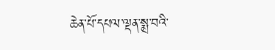ཆེན་པོ་དཔལ་ལྡན་སྨྲ་བའི་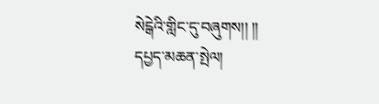སེངྒེའི་གླིང་དུ་བཞུགས།། །།
དཔྱད་མཆན་སྤེལ།